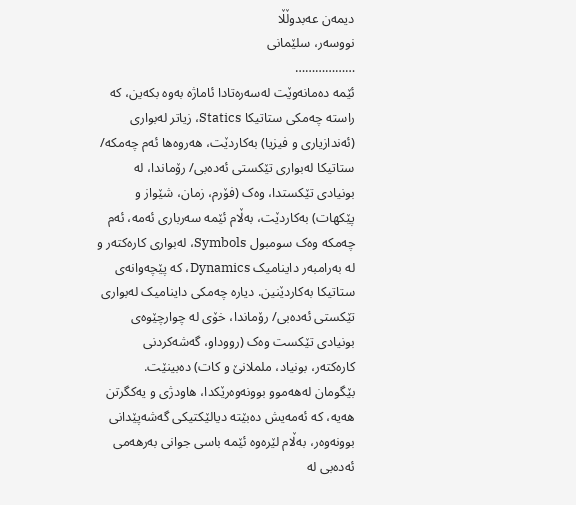دیمەن عەبدوڵڵا
نووسەر، سلێمانی
………………
ئێمە دەمانەوێت لەسەرەتادا ئاماژە بەوە بکەین، کە راستە چەمکی ستاتیکا Statics، زیاتر لەبواری (ئەندازیاری و فیزیا) بەکاردێت، هەروەها ئەم چەمکە/ ستاتیکا لەبواری تێکستی ئەدەبی/ رۆماندا، لە بونیادی تێکستدا، وەک (فۆرم، زمان، شێواز و پێکهات) بەکاردێت، بەڵام ئێمە سەرباری ئەمە، ئەم چەمکە وەک سومبول Symbols، لەبواری کارەکتەر و لە بەرامبەر داینامیک Dynamics، کە پێچەوانەی ستاتیکا بەکاردێنین. دیارە چەمکی داینامیک لەبواری تێکستی ئەدەبی/ رۆماندا، خۆی لە چوارچێوەی بونیادی تێکست وەک (رووداو، گەشەکردنی کارەکتەر، بونیاد، ململانێ و کات) دەبینێت.
بێگومان لەهەموو بوونەوەرێکدا، هاودژی و یەکگرتن هەیە، کە ئەمەيش دەبێتە دیالێکتیکی گەشەپێدانی بوونەوەر، بەڵام لێرەوە ئێمە باسی جوانی بەرهەمی ئەدەبی لە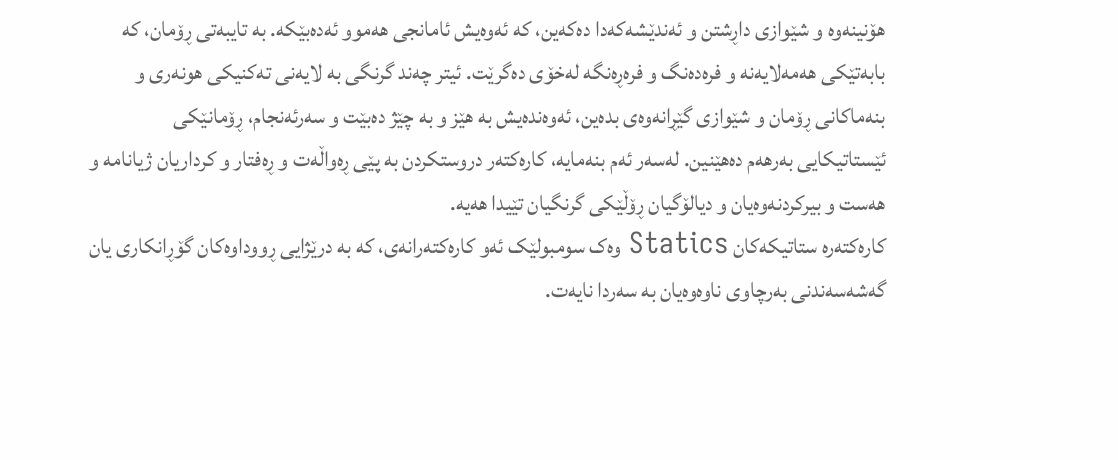هۆنینەوە و شێوازی داڕشتن و ئەندێشەکەدا دەکەین، کە ئەوەيش ئامانجی هەموو ئەدەبێکە. بە تایبەتی ڕۆمان، کە بابەتێکی هەمەلایەنە و فرەدەنگ و فرەڕەنگە لەخۆی دەگرێت. ئیتر چەند گرنگی بە لایەنی تەکنیکی هونەری و بنەماکانی ڕۆمان و شێوازی گێڕانەوەی بدەین، ئەوەندەيش بە هێز و بە چێژ دەبێت و سەرئەنجام، ڕۆمانێکی ئێستاتیکایی بەرهەم دەهێنین. لەسەر ئەم بنەمایە، کارەکتەر دروستکردن بە پێی ڕەواڵەت و ڕەفتار و کرداریان ژیانامە و هەست و بیرکردنەوەیان و دیالۆگیان ڕۆڵێکی گرنگیان تێیدا هەیە.
کارەکتەرە ستاتیکەکان Statics وەک سومبولێک ئەو کارەکتەرانەی، کە بە درێژایی ڕووداوەکان گۆڕانکاری یان گەشەسەندنی بەرچاوی ناوەوەیان بە سەردا نایەت.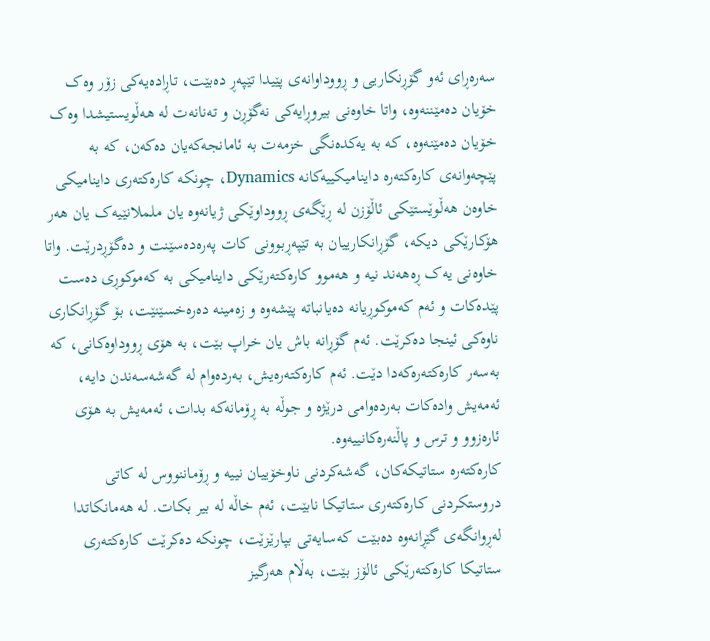سەرەڕای ئەو گۆڕنکاریی و ڕووداوانەی پێیدا تێپەڕ دەبێت، تاڕادەیەکی زۆر وەک خۆیان دەمێننەوە، واتا خاوەنی بیروڕایەکی نەگۆڕن و تەنانەت لە هەڵویستیشدا وەک خۆیان دەمێنەوە، کە بە یەکدەنگی خزمەت بە ئامانجەکەیان دەکەن، کە بە پێچەوانەی کارەکتەرە داینامیکییەکانە Dynamics، چونکە کارەکتەری داینامیکی خاوەن هەڵوێستێکی ئاڵۆزن لە ڕێگەی ڕووداوێکی ژیانەوە یان ململانێیەک یان هەر هۆکارێکی دیکە، گۆڕانکارییان بە تێپەڕبوونی کات پەرەدەسێنت و دەگۆڕدرێت. واتا خاوەنی یەک ڕەهەند نیە و هەموو کارەکتەرێکی داینامیکی بە کەموکوڕی دەست پێدەکات و ئەم کەموکوڕیانە دەیانباتە پێشەوە و زەمینە دەرەخسێنێت، بۆ گۆڕانکاری ناوەکی ئینجا دەکرێت. ئەم گۆڕانە باش یان خراپ بێت، بە هۆی ڕووداوەکانی، کە بەسەر کارەکتەرەکەدا دێت. ئەم کارەکتەرەيش، بەردەوام لە گەشەسەندن دایە، ئەمەيش وادەکات بەردەوامی درێژە و جوڵە بە ڕۆمانەکە بدات، ئەمەيش بە هۆی ئارەزوو و ترس و پاڵنەرەکانيیەوە.
کارەکتەرە ستاتیکەکان، گەشەکردنی ناوخۆییان نییە و ڕۆماننووس لە کاتی دروستکردنی کارەکتەری ستاتیکا نابێت، ئەم خاڵە لە بیر بکات. لە هەمانکاتدا لەڕوانگەی گێڕانەوە دەبێت کەسایەتی بپارێزێت، چونکە دەکرێت کارەکتەری ستاتیکا کارەکتەرێکی ئالۆز بێت، بەڵام هەرگیز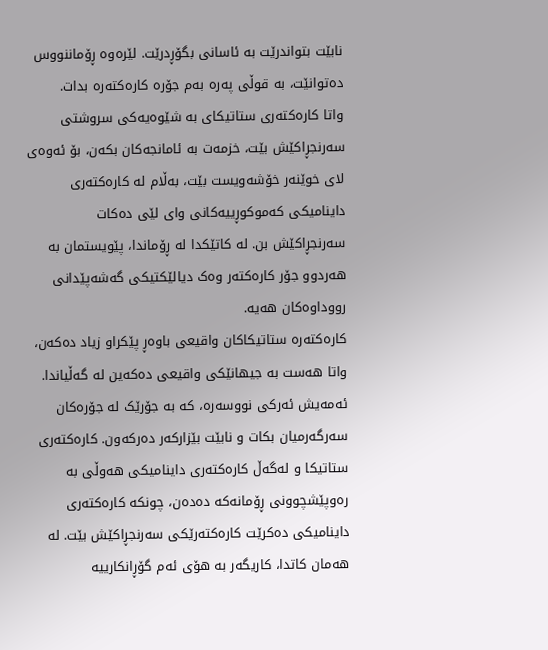نابێت بتواندرێت بە ئاسانی بگۆڕدرێت. لێرەوە ڕۆماننووس دەتوانێت، بە قوڵی پەرە بەم جۆرە کارەکتەرە بدات.
واتا کارەکتەری ستاتیکای بە شێوەیەکی سروشتی سەرنجڕاکێش بێت، خزمەت بە ئامانجەکان بکەن، بۆ ئەوەی لای خوێنەر خۆشەویست بێت، بەڵام لە کارەکتەری داینامیکی کەموکوڕییەکانی وای لێی دەکات سەرنجڕاکێش بن. لە کاتێکدا لە ڕۆماندا، پێویستمان بە هەردوو جۆر کارەکتەر وەک دیالێکتیکی گەشەپێدانی رووداوەکان هەیە.
کارەکتەرە ستاتیکاکان واقیعی باوەڕ پێکراو زیاد دەکەن، واتا هەست بە جیهانێکی واقیعی دەکەین لە گەڵیاندا. ئەمەيش ئەرکی نووسەرە، کە بە جۆرێک لە جۆرەکان سەرگەرمیان بکات و نابێت بێزارکەر دەرکەون. کارەکتەری ستاتیکا و لەگەڵ کارەکتەری داینامیکی هەوڵی بە رەوپێشچوونی ڕۆمانەکە دەدەن، چونکە کارەکتەری داینامیکی دەکرێت کارەکتەرێکی سەرنجڕاکێش بێت. لە هەمان کاتدا، کاریگەر بە هۆی ئەم گۆڕانکارییە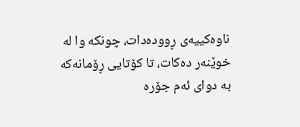ناوەکییەی ڕوودەدات، چونکە وا لە خوێنەر دەکات، تا کۆتایی ڕۆمانەکە بە دوای ئەم جۆرە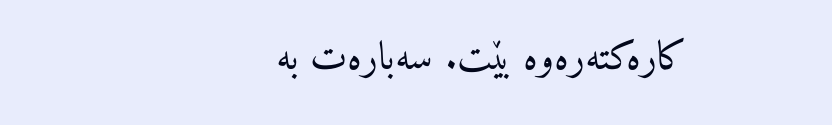کارەکتەرەوە بێت. سەبارەت بە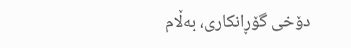دۆخی گۆڕانکاری، بەڵام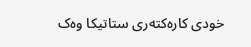خودی کارەکتەری ستاتیکا وەک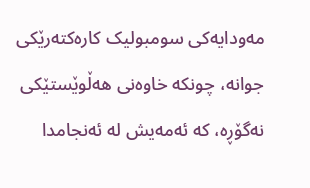مەودایەکی سومبولیک کارەکتەرێکی جوانە، چونکە خاوەنی هەڵوێستێکی نەگۆڕە، کە ئەمەيش لە ئەنجامدا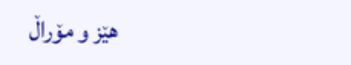هێز و مۆراڵ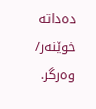دەداتە خوێنەر/ وەرگر.